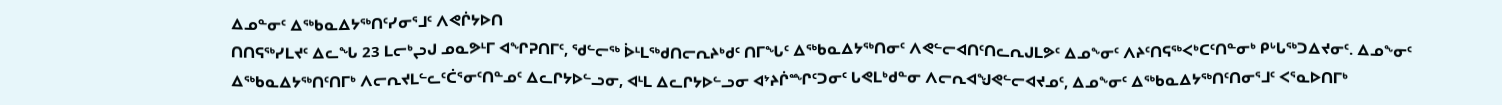ᐃᓄᓐᓂᑦ ᐃᖅᑲᓇᐃᔭᖅᑎᑦᓯᓂᕐᒧᑦ ᐱᕙᒌᔭᐅᑎ
ᑎᑎᕋᖅᓯᒪᔪᑦ ᐃᓚᖓ 23 ᒪᓕᒃᖢᒍ ᓄᓇᕗᒻᒥ ᐊᖏᕈᑎᒥᑦ, ᖁᓪᓕᖅ ᐆᒻᒪᖅᑯᑎᓕᕆᔨᒃᑯᑦ ᑎᒥᖓᑦ ᐃᖅᑲᓇᐃᔭᖅᑎᓂᑦ ᐱᕙᓪᓕᐊᑎᑦᑎᓚᕆᒍᒪᕗᑦ ᐃᓄᖕᓂᑦ ᐱᔨᑦᑎᕋᖅᐸᒃᑕᑦᑎᓐᓂᒃ ᑭᒡᒐᖅᑐᐃᔪᓂᑦ. ᐃᓄᖕᓂᑦ ᐃᖅᑲᓇᐃᔭᖅᑎᑦᑎᒥᒃ ᐱᓕᕆᔪᒪᓪᓚᑦᑖᕐᓂᑦᑎᓐᓄᑦ ᐃᓚᒋᔭᐅᓪᓗᓂ, ᐊᒻᒪ ᐃᓚᒋᔭᐅᓪᓗᓂ ᐊᔾᔨᒌᙱᑦᑐᓂᑦ ᒐᕙᒪᒃᑯᓐᓂ ᐱᓕᕆᐊᖑᕙᓪᓕᐊᔪᓄᑦ, ᐃᓄᖕᓂᑦ ᐃᖅᑲᓇᐃᔭᖅᑎᑦᑎᓂᕐᒧᑦ ᐸᕐᓇᐅᑎᒥᒃ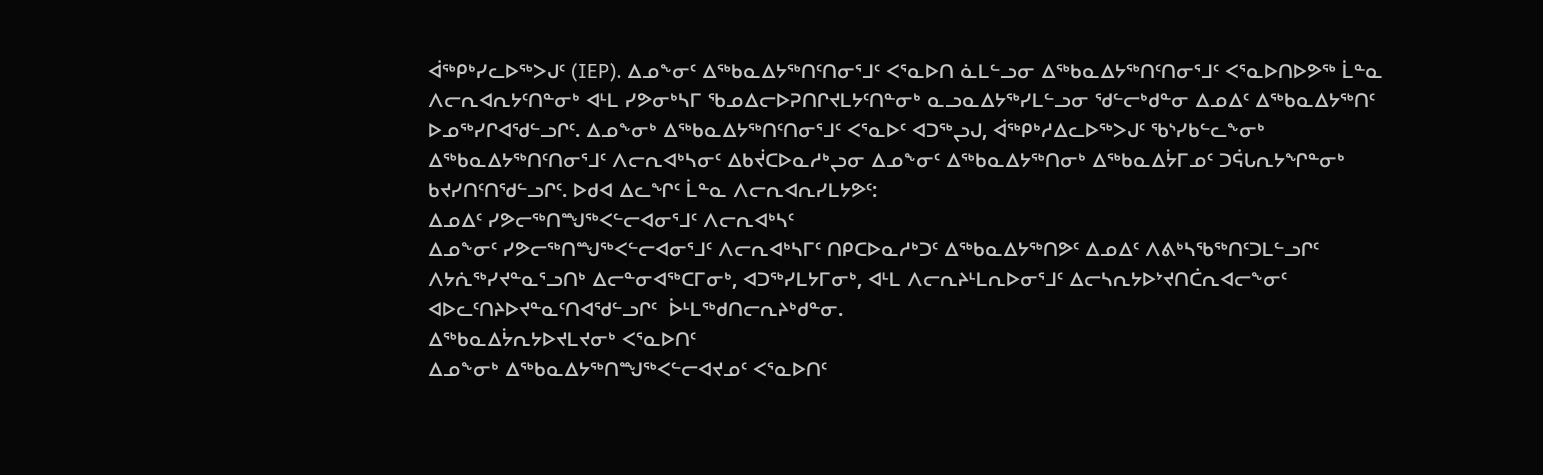ᐋᖅᑭᒃᓯᓚᐅᖅᐳᒍᑦ (IEP). ᐃᓄᖕᓂᑦ ᐃᖅᑲᓇᐃᔭᖅᑎᑦᑎᓂᕐᒧᑦ ᐸᕐᓇᐅᑎ ᓈᒪᓪᓗᓂ ᐃᖅᑲᓇᐃᔭᖅᑎᑦᑎᓂᕐᒧᑦ ᐸᕐᓇᐅᑎᐅᕗᖅ ᒫᓐᓇ ᐱᓕᕆᐊᕆᔭᑦᑎᓐᓂᒃ ᐊᒻᒪ ᓯᕗᓂᒃᓴᒥ ᖃᓄᐃᓕᐅᕈᑎᒋᔪᒪᔭᑦᑎᓐᓂᒃ ᓇᓗᓇᐃᔭᖅᓯᒪᓪᓗᓂ ᖁᓪᓕᒃᑯᓐᓂ ᐃᓄᐃᑦ ᐃᖅᑲᓇᐃᔭᖅᑎᑦ ᐅᓄᖅᓯᒋᐊᖁᓪᓗᒋᑦ. ᐃᓄᖕᓂᒃ ᐃᖅᑲᓇᐃᔭᖅᑎᑦᑎᓂᕐᒧᑦ ᐸᕐᓇᐅᑦ ᐊᑐᖅᖢᒍ, ᐋᖅᑭᒃᓱᐃᓚᐅᖅᐳᒍᑦ ᖃᔅᓯᑲᓪᓚᖕᓂᒃ ᐃᖅᑲᓇᐃᔭᖅᑎᑦᑎᓂᕐᒧᑦ ᐱᓕᕆᐊᒃᓴᓂᑦ ᐃᑲᔫᑕᐅᓇᓱᒃᖢᓂ ᐃᓄᖕᓂᑦ ᐃᖅᑲᓇᐃᔭᖅᑎᓂᒃ ᐃᖅᑲᓇᐃᔮᒥᓄᑦ ᑐᕌᒐᕆᔭᖏᓐᓂᒃ ᑲᔪᓯᑎᑦᑎᖁᓪᓗᒋᑦ. ᐅᑯᐊ ᐃᓚᖏᑦ ᒫᓐᓇ ᐱᓕᕆᐊᕆᓯᒪᔭᕗᑦ:
ᐃᓄᐃᑦ ᓯᕗᓕᖅᑎᙳᖅᐸᓪᓕᐊᓂᕐᒧᑦ ᐱᓕᕆᐊᒃᓴᑦ
ᐃᓄᖕᓂᑦ ᓯᕗᓕᖅᑎᙳᖅᐸᓪᓕᐊᓂᕐᒧᑦ ᐱᓕᕆᐊᒃᓴᒥᑦ ᑎᑭᑕᐅᓇᓱᒃᑐᑦ ᐃᖅᑲᓇᐃᔭᖅᑎᕗᑦ ᐃᓄᐃᑦ ᐱᕕᒃᓴᖃᖅᑎᑦᑐᒪᓪᓗᒋᑦ ᐱᔭᕇᖅᓯᔪᓐᓇᕐᓗᑎᒃ ᐃᓕᓐᓂᐊᖅᑕᒥᓂᒃ, ᐊᑐᖅᓯᒪᔭᒥᓂᒃ, ᐊᒻᒪ ᐱᓕᕆᔨᒻᒪᕆᐅᓂᕐᒧᑦ ᐃᓕᓴᕆᔭᐅᔾᔪᑎᑖᕆᐊᓕᖕᓂᑦ ᐊᐅᓚᑦᑎᔨᐅᔪᓐᓇᑦᑎᐊᖁᓪᓗᒋᑦ  ᐆᒻᒪᖅᑯᑎᓕᕆᔨᒃᑯᓐᓂ.
ᐃᖅᑲᓇᐃᔮᕆᔭᐅᔪᒪᔪᓂᒃ ᐸᕐᓇᐅᑎᑦ
ᐃᓄᖕᓂᒃ ᐃᖅᑲᓇᐃᔭᖅᑎᙳᖅᐸᓪᓕᐊᔪᓄᑦ ᐸᕐᓇᐅᑎᑦ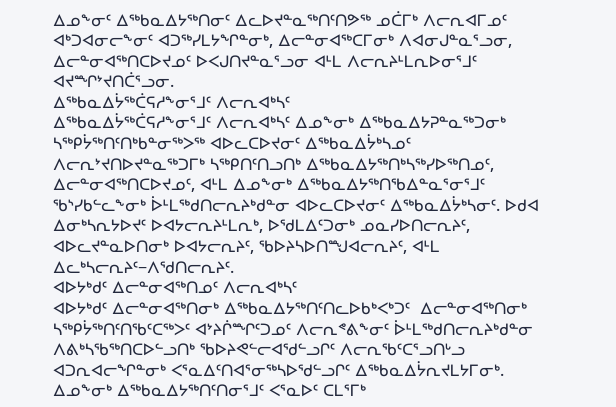ᐃᓄᖕᓂᑦ ᐃᖅᑲᓇᐃᔭᖅᑎᓂᑦ ᐃᓚᐅᔪᓐᓇᖅᑎᑦᑎᕗᖅ ᓄᑖᒥᒃ ᐱᓕᕆᐊᒥᓄᑦ ᐊᒃᑐᐊᓂᓕᖕᓂᑦ ᐊᑐᖅᓯᒪᔭᖏᓐᓂᒃ, ᐃᓕᓐᓂᐊᖅᑕᒥᓂᒃ ᐱᐊᓂᒍᓐᓇᕐᓗᓂ, ᐃᓕᓐᓂᐊᖅᑎᑕᐅᔪᓄᑦ ᐅᐸᒍᑎᔪᓐᓇᕐᓗᓂ ᐊᒻᒪ ᐱᓕᕆᔨᒻᒪᕆᐅᓂᕐᒧᑦ ᐊᔪᙱᔾᔪᑎᑖᕐᓗᓂ.
ᐃᖅᑲᓇᐃᔮᖅᑖᕋᓱᖕᓂᕐᒧᑦ ᐱᓕᕆᐊᒃᓴᑦ
ᐃᖅᑲᓇᐃᔮᖅᑖᕋᓱᖕᓂᕐᒧᑦ ᐱᓕᕆᐊᒃᓴᑦ ᐃᓄᖕᓂᒃ ᐃᖅᑲᓇᐃᔭᕈᓐᓇᖅᑐᓂᒃ ᓴᖅᑭᔮᖅᑎᑦᑎᒃᑲᓐᓂᖅᐳᖅ ᐊᐅᓚᑕᐅᔪᓂᑦ ᐃᖅᑲᓇᐃᔮᒃᓴᓄᑦ ᐱᓕᕆᔾᔪᑎᐅᔪᓐᓇᖅᑐᒥᒃ ᓴᖅᑭᑎᑦᑎᓗᑎᒃ ᐃᖅᑲᓇᐃᔭᖅᑎᒃᓴᖅᓯᐅᖅᑎᓄᑦ, ᐃᓕᓐᓂᐊᖅᑎᑕᐅᔪᓄᑦ, ᐊᒻᒪ ᐃᓄᖕᓂᒃ ᐃᖅᑲᓇᐃᔭᖅᑎᖃᐃᓐᓇᕐᓂᕐᒧᑦ ᖃᔅᓯᑲᓪᓚᖕᓂᒃ ᐆᒻᒪᖅᑯᑎᓕᕆᔨᒃᑯᓐᓂ ᐊᐅᓚᑕᐅᔪᓂᑦ ᐃᖅᑲᓇᐃᔮᒃᓴᓂᑦ. ᐅᑯᐊ ᐃᓂᒃᓴᕆᔭᐅᔪᑦ ᐅᐊᔭᓕᕆᔨᒻᒪᕆᒃ, ᐅᖁᒪᐃᑦᑐᓂᒃ ᓄᓇᓯᐅᑎᓕᕆᔨᑦ, ᐊᐅᓚᔪᓐᓇᐅᑎᓂᒃ ᐅᐊᔭᓕᕆᔨᑦ, ᖃᐅᔨᓴᐅᑎᙳᐊᓕᕆᔨᑦ, ᐊᒻᒪ ᐃᓚᒃᓴᓕᕆᔨᑦ−ᐱᖁᑎᓕᕆᔨᑦ.
ᐊᐅᔭᒃᑯᑦ ᐃᓕᓐᓂᐊᖅᑎᓄᑦ ᐱᓕᕆᐊᒃᓴᑦ
ᐊᐅᔭᒃᑯᑦ ᐃᓕᓐᓂᐊᖅᑎᓂᒃ ᐃᖅᑲᓇᐃᔭᖅᑎᑦᑎᓚᐅᑲᒃᐸᒃᑐᑦ  ᐃᓕᓐᓂᐊᖅᑎᓂᒃ ᓴᖅᑭᔮᖅᑎᑦᑎᖃᑦᑕᖅᐳᑦ ᐊᔾᔨᒌᙱᑦᑐᓄᑦ ᐱᓕᕆᕝᕕᖕᓂᑦ ᐆᒻᒪᖅᑯᑎᓕᕆᔨᒃᑯᓐᓂ ᐱᕕᒃᓴᖃᖅᑎᑕᐅᓪᓗᑎᒃ ᖃᐅᔨᕙᓪᓕᐊᖁᓪᓗᒋᑦ ᐱᓕᕆᖃᑦᑕᕐᓗᑎᒡᓗ ᐊᑐᕆᐊᓕᖏᓐᓂᒃ ᐸᕐᓇᐃᑦᑎᐊᕐᓂᖅᓴᐅᖁᓪᓗᒋᑦ ᐃᖅᑲᓇᐃᔮᕆᔪᒪᔭᒥᓂᒃ.
ᐃᓄᖕᓂᒃ ᐃᖅᑲᓇᐃᔭᖅᑎᑦᑎᓂᕐᒧᑦ ᐸᕐᓇᐅᑦ ᑕᒪᕐᒥᒃ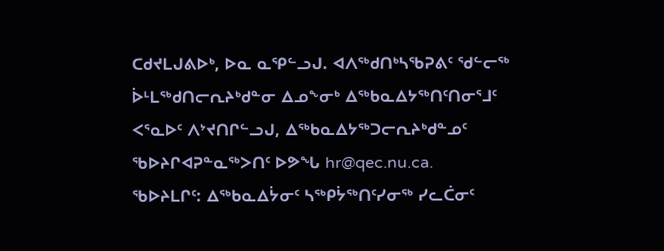ᑕᑯᔪᒪᒍᕕᐅᒃ, ᐅᓇ ᓇᕿᓪᓗᒍ. ᐊᐱᖅᑯᑎᒃᓴᖃᕈᕕᑦ ᖁᓪᓕᖅ ᐆᒻᒪᖅᑯᑎᓕᕆᔨᒃᑯᓐᓂ ᐃᓄᖕᓂᒃ ᐃᖅᑲᓇᐃᔭᖅᑎᑦᑎᓂᕐᒧᑦ ᐸᕐᓇᐅᑦ ᐱᔾᔪᑎᒋᓪᓗᒍ, ᐃᖅᑲᓇᐃᔭᖅᑐᓕᕆᔨᒃᑯᓐᓄᑦ ᖃᐅᔨᒋᐊᕈᓐᓇᖅᐳᑎᑦ ᐅᕗᖓ hr@qec.nu.ca.
ᖃᐅᔨᒪᒋᑦ: ᐃᖅᑲᓇᐃᔮᓂᑦ ᓴᖅᑭᔮᖅᑎᑦᓯᓂᖅ ᓯᓚᑖᓂᑦ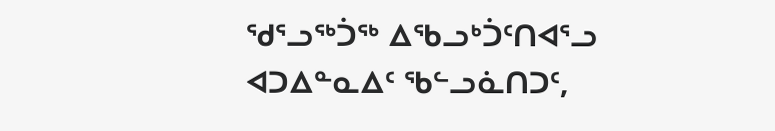ᖁᕐᓗᖅᑑᖅ ᐃᖃᓗᒃᑑᑦᑎᐊᕐᓗ ᐊᑐᐃᓐᓇᐃᑦ ᖃᓪᓗᓈᑎᑐᑦ,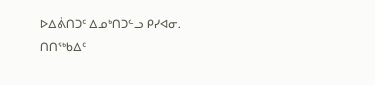ᐅᐃᕖᑎᑐᑦ ᐃᓄᒃᑎᑐᓪᓗ ᑭᓯᐊᓂ.
ᑎᑎᖅᑲᐃᑦ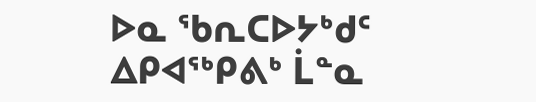ᐅᓇ ᖃᕆᑕᐅᔭᒃᑯᑦ ᐃᑭᐊᖅᑭᕕᒃ ᒫᓐᓇ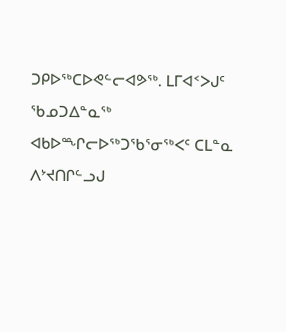ᑐᑭᐅᖅᑕᐅᕙᓪᓕᐊᕗᖅ. ᒪᒥᐊᑉᐳᒍᑦ ᖃᓄᑐᐃᓐᓇᖅ ᐊᑲᐅᙱᓕᐅᖅᑐᖃᕐᓂᖅᐸᑦ ᑕᒪᓐᓇ ᐱᔾᔪᑎᒋᓪᓗᒍ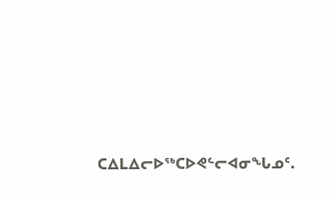ᑕᐃᒪᐃᓕᐅᖅᑕᐅᕙᓪᓕᐊᓂᖓᓄᑦ.